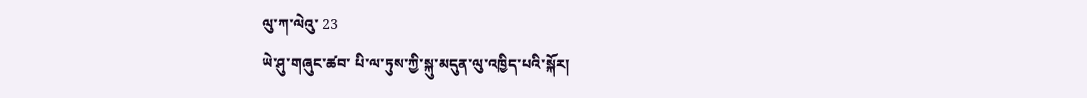ལུ་ཀ་ལེའུ་ 23
ཡེ་ཤུ་གཞུང་ཚབ་ པི་ལ་ཏུས་ཀྱི་སྐུ་མདུན་ལུ་འཁྱིད་པའི་སྐོར།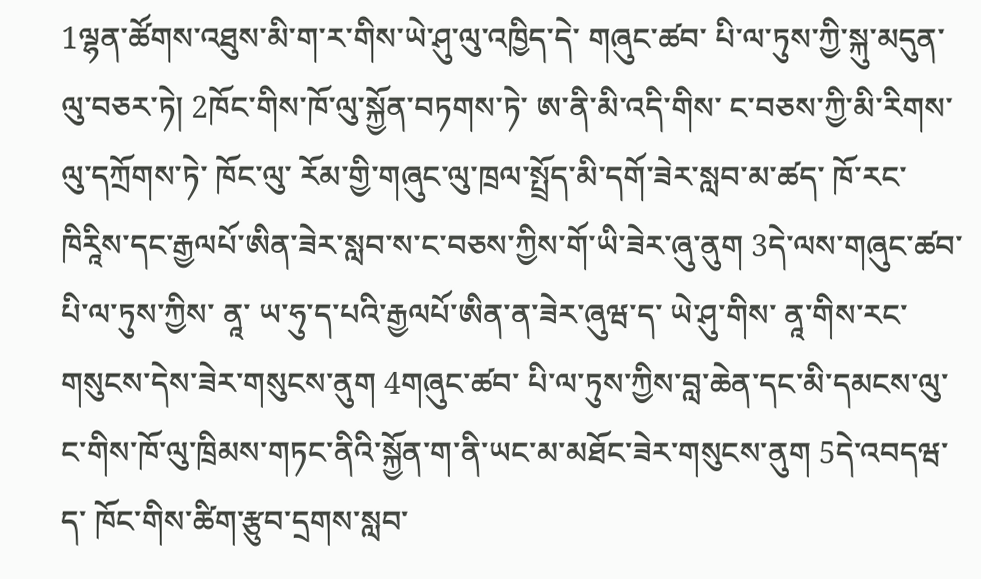1ལྷན་ཚོགས་འཐུས་མི་ག་ར་གིས་ཡེ་ཤུ་ལུ་འཁྱིད་དེ་ གཞུང་ཚབ་ པི་ལ་ཏུས་ཀྱི་སྐུ་མདུན་ལུ་བཅར་ཏེ། 2ཁོང་གིས་ཁོ་ལུ་སྐྱོན་བཏགས་ཏེ་ ཨ་ནི་མི་འདི་གིས་ ང་བཅས་ཀྱི་མི་རིགས་ལུ་དཀྲོགས་ཏེ་ ཁོང་ལུ་ རོམ་གྱི་གཞུང་ལུ་ཁྲལ་སྤྲོད་མི་དགོ་ཟེར་སླབ་མ་ཚད་ ཁོ་རང་ ཁིརཱིས་དང་རྒྱལཔོ་ཨིན་ཟེར་སླབ་ས་ང་བཅས་ཀྱིས་གོ་ཡི་ཟེར་ཞུ་ནུག 3དེ་ལས་གཞུང་ཚབ་ པི་ལ་ཏུས་ཀྱིས་ ནཱ་ ཡ་ཧུ་ད་པའི་རྒྱལཔོ་ཨིན་ན་ཟེར་ཞུཝ་ད་ ཡེ་ཤུ་གིས་ ནཱ་གིས་རང་གསུངས་དེས་ཟེར་གསུངས་ནུག 4གཞུང་ཚབ་ པི་ལ་ཏུས་ཀྱིས་བླ་ཆེན་དང་མི་དམངས་ལུ་ ང་གིས་ཁོ་ལུ་ཁྲིམས་གཏང་ནིའི་སྐྱོན་ག་ནི་ཡང་མ་མཐོང་ཟེར་གསུངས་ནུག 5དེ་འབདཝ་ད་ ཁོང་གིས་ཚིག་རྩུབ་དྲགས་སླབ་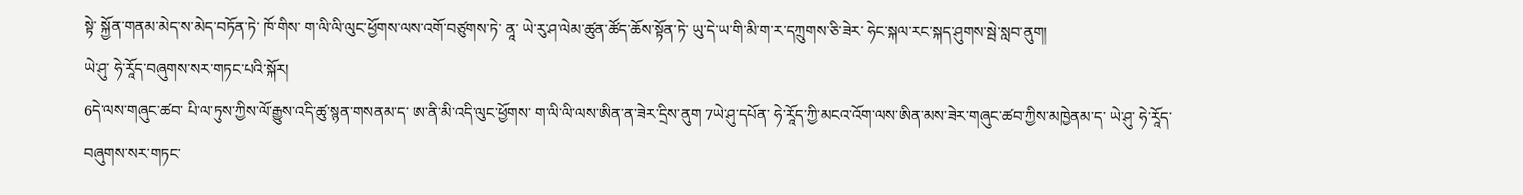སྟེ་ སྐྱོན་གནམ་མེད་ས་མེད་བཏོན་ཏེ་ ཁོ་གིས་ ག་ལི་ལི་ལུང་ཕྱོགས་ལས་འགོ་བཙུགས་ཏེ་ ནཱ་ ཡེ་རུ་ཤ་ལེམ་ཚུན་ཚོད་ཆོས་སྟོན་ཏེ་ ཡུ་དེ་ཡ་གི་མི་ག་ར་དཀྲུགས་ཅི་ཟེར་ ཧེང་སྐལ་རང་སྐད་ཤུགས་སྦེ་སླབ་ནུག།
ཡེ་ཤུ་ ཧེ་རཱོད་བཞུགས་སར་གཏང་པའི་སྐོར།
6དེ་ལས་གཞུང་ཚབ་ པི་ལ་ཏུས་ཀྱིས་ལོ་རྒྱུས་འདི་ཚུ་སྙན་གསནམ་ད་ ཨ་ནི་མི་འདི་ལུང་ཕྱོགས་ ག་ལི་ལི་ལས་ཨིན་ན་ཟེར་དྲིས་ནུག 7ཡེ་ཤུ་དཔོན་ ཧེ་རཱོད་ཀྱི་མངའ་འོག་ལས་ཨིན་མས་ཟེར་གཞུང་ཚབ་ཀྱིས་མཁྱེནམ་ད་ ཡེ་ཤུ་ ཧེ་རཱོད་བཞུགས་སར་གཏང་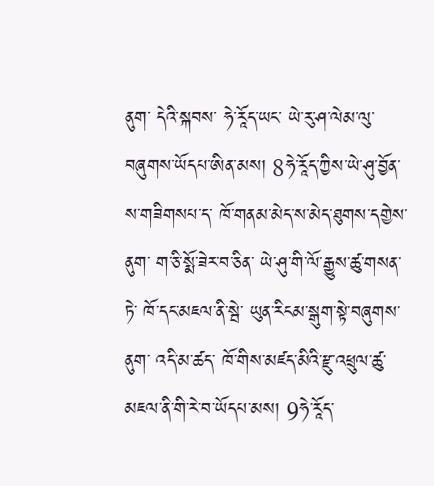ནུག་ དེའི་སྐབས་ ཧེ་རཱོད་ཡང་ ཡེ་རུ་ཤ་ལེམ་ལུ་བཞུགས་ཡོདཔ་ཨིན་མས། 8ཧེ་རཱོད་ཀྱིས་ཡེ་ཤུ་བྱོན་ས་གཟིགསཔ་ད་ ཁོ་གནམ་མེད་ས་མེད་ཐུགས་དགྱེས་ནུག་ ག་ཅི་སྨོ་ཟེར་བ་ཅིན་ ཡེ་ཤུ་གི་ལོ་རྒྱུས་ཚུ་གསན་ཏེ་ ཁོ་དང་མཇལ་ནི་སྦེ་ ཡུན་རིངམ་སྒུག་སྟེ་བཞུགས་ནུག་ འདི་མ་ཚད་ ཁོ་གིས་མཛད་མིའི་རྫུ་འཕྲུལ་ཚུ་མཇལ་ནི་གི་རེ་བ་ཡོདཔ་མས། 9ཧེ་རཱོད་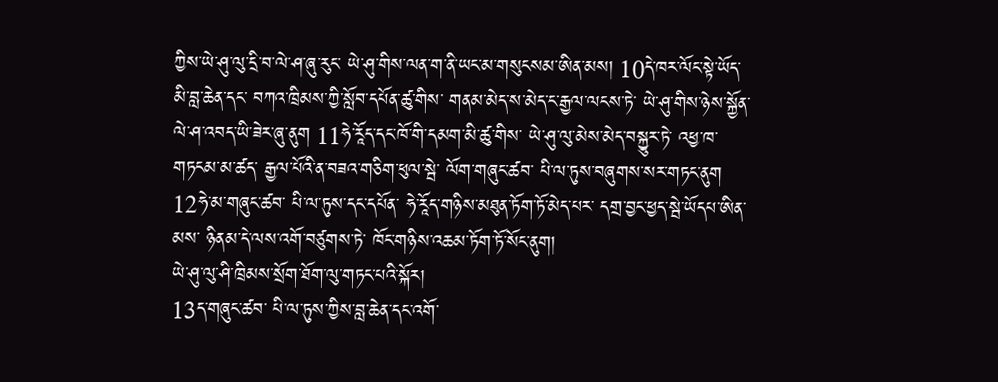ཀྱིས་ཡེ་ཤུ་ལུ་དྲི་བ་ལེ་ཤ་ཞུ་རུང་ ཡེ་ཤུ་གིས་ལན་ག་ནི་ཡང་མ་གསུངསམ་ཨིན་མས། 10དེ་ཁར་ལོང་སྟེ་ཡོད་མི་བླ་ཆེན་དང་ བཀའ་ཁྲིམས་ཀྱི་སློབ་དཔོན་ཚུ་གིས་ གནམ་མེད་ས་མེད་ང་རྒྱལ་ལངས་ཏེ་ ཡེ་ཤུ་གིས་ཉེས་སྐྱོན་ལེ་ཤ་འབད་ཡི་ཟེར་ཞུ་ནུག 11ཧེ་རཱོད་དང་ཁོ་གི་དམག་མི་ཚུ་གིས་ ཡེ་ཤུ་ལུ་མེས་མེད་བསྐྱུར་ཏེ་ འཕྱ་ཁ་གཏངམ་མ་ཚད་ རྒྱལ་པོའི་ན་བཟའ་གཅིག་ཕུལ་སྦེ་ ལོག་གཞུང་ཚབ་ པི་ལ་ཏུས་བཞུགས་སར་གཏང་ནུག 12ཧེ་མ་གཞུང་ཚབ་ པི་ལ་ཏུས་དང་དཔོན་ ཧེ་རཱོད་གཉིས་མཐུན་ཏོག་ཏོ་མེད་པར་ དགྲ་བྱང་ཕྱད་སྦེ་ཡོདཔ་ཨིན་མས་ ཉིནམ་དེ་ལས་འགོ་བཙུགས་ཏེ་ ཁོང་གཉིས་འཆམ་ཏོག་ཏོ་སོང་ནུག།
ཡེ་ཤུ་ལུ་ཤི་ཁྲིམས་སྲོག་ཐོག་ལུ་གཏང་པའི་སྐོར།
13ད་གཞུང་ཚབ་ པི་ལ་ཏུས་ཀྱིས་བླ་ཆེན་དང་འགོ་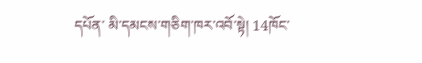དཔོན་ མི་དམངས་གཅིག་ཁར་འབོ་སྟེ། 14ཁོང་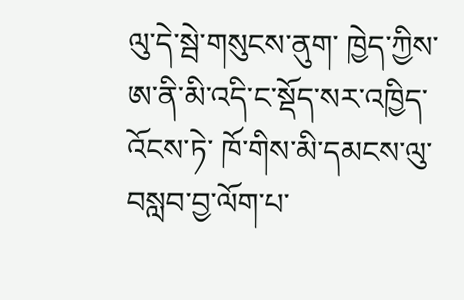ལུ་དེ་སྦེ་གསུངས་ནུག་ ཁྱེད་ཀྱིས་ཨ་ནི་མི་འདི་ང་སྡོད་སར་འཁྱིད་འོངས་ཏེ་ ཁོ་གིས་མི་དམངས་ལུ་བསླབ་བྱ་ལོག་པ་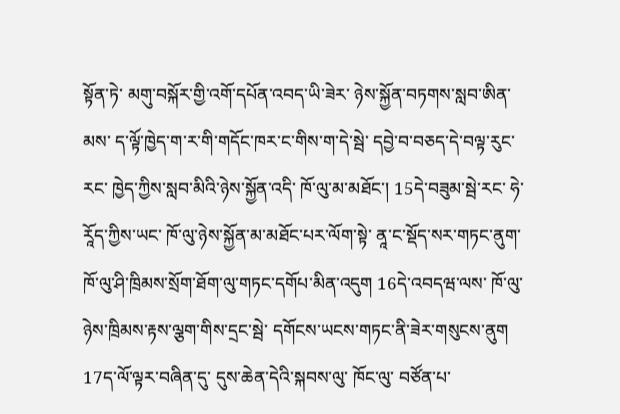སྟོན་ཏེ་ མགུ་བསྐོར་གྱི་འགོ་དཔོན་འབད་ཡི་ཟེར་ ཉེས་སྐྱོན་བཏགས་སླབ་ཨིན་མས་ ད་ལྟོ་ཁྱེད་ག་ར་གི་གདོང་ཁར་ང་གིས་ག་དེ་སྦེ་ དབྱེ་བ་བཅད་དེ་བལྟ་རུང་རང་ ཁྱེད་ཀྱིས་སླབ་མིའི་ཉེས་སྐྱོན་འདི་ ཁོ་ལུ་མ་མཐོང་། 15དེ་བཟུམ་སྦེ་རང་ ཧེ་རཱོད་ཀྱིས་ཡང་ ཁོ་ལུ་ཉེས་སྐྱོན་མ་མཐོང་པར་ལོག་སྟེ་ ནཱ་ང་སྡོད་སར་གཏང་ནུག་ ཁོ་ལུ་ཤི་ཁྲིམས་སྲོག་ཐོག་ལུ་གཏང་དགོཔ་མིན་འདུག 16དེ་འབདཝ་ལས་ ཁོ་ལུ་ཉེས་ཁྲིམས་རྟས་ལྕག་གིས་དྲང་སྦེ་ དགོངས་ཡངས་གཏང་ནི་ཟེར་གསུངས་ནུག 17ད་ལོ་ལྟར་བཞིན་དུ་ དུས་ཆེན་དེའི་སྐབས་ལུ་ ཁོང་ལུ་ བཙོན་པ་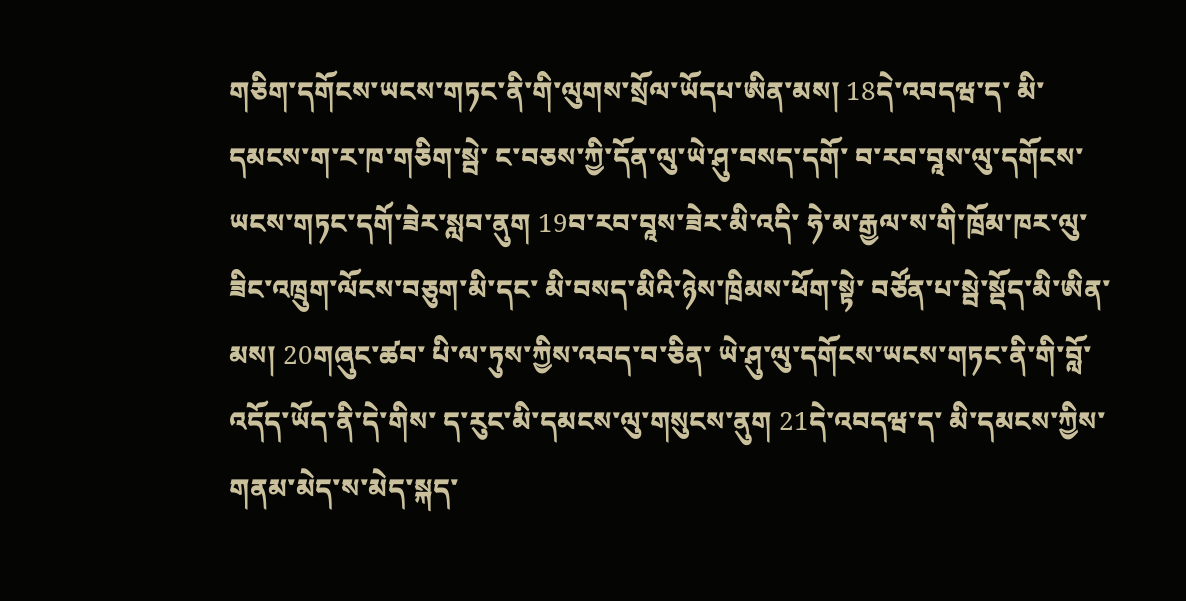གཅིག་དགོངས་ཡངས་གཏང་ནི་གི་ལུགས་སྲོལ་ཡོདཔ་ཨིན་མས། 18དེ་འབདཝ་ད་ མི་དམངས་ག་ར་ཁ་གཅིག་སྦེ་ ང་བཅས་ཀྱི་དོན་ལུ་ཡེ་ཤུ་བསད་དགོ་ བ་རབ་བཱས་ལུ་དགོངས་ཡངས་གཏང་དགོ་ཟེར་སླབ་ནུག 19བ་རབ་བཱས་ཟེར་མི་འདི་ ཧེ་མ་རྒྱལ་ས་གི་ཁྲོམ་ཁར་ལུ་ཟིང་འཁྲུག་ལོངས་བཅུག་མི་དང་ མི་བསད་མིའི་ཉེས་ཁྲིམས་ཕོག་སྟེ་ བཙོན་པ་སྦེ་སྡོད་མི་ཨིན་མས། 20གཞུང་ཚབ་ པི་ལ་ཏུས་ཀྱིས་འབད་བ་ཅིན་ ཡེ་ཤུ་ལུ་དགོངས་ཡངས་གཏང་ནི་གི་བློ་འདོད་ཡོད་ནི་དེ་གིས་ ད་རུང་མི་དམངས་ལུ་གསུངས་ནུག 21དེ་འབདཝ་ད་ མི་དམངས་ཀྱིས་ གནམ་མེད་ས་མེད་སྐད་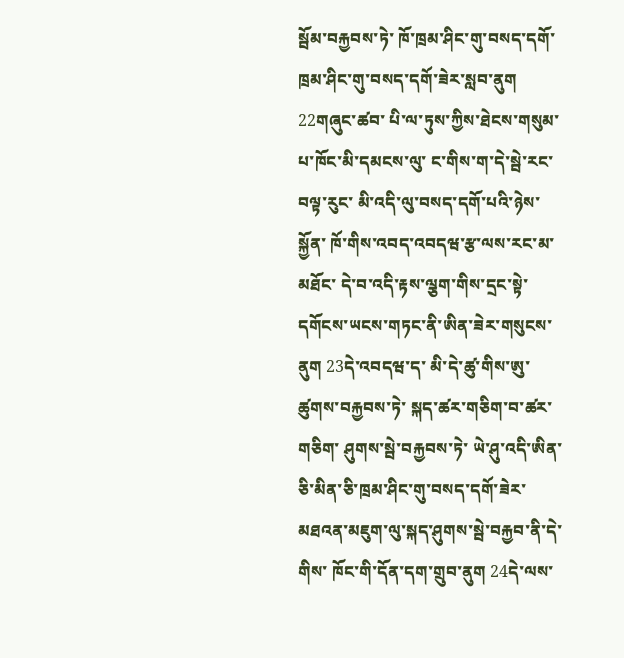སྦོམ་བརྐྱབས་ཏེ་ ཁོ་ཁྲམ་ཤིང་གུ་བསད་དགོ་ ཁྲམ་ཤིང་གུ་བསད་དགོ་ཟེར་སླབ་ནུག 22གཞུང་ཚབ་ པི་ལ་ཏུས་ཀྱིས་ཐེངས་གསུམ་པ་ཁོང་མི་དམངས་ལུ་ ང་གིས་ག་དེ་སྦེ་རང་བལྟ་རུང་ མི་འདི་ལུ་བསད་དགོ་པའི་ཉེས་སྐྱོན་ ཁོ་གིས་འབད་འབདཝ་རྩ་ལས་རང་མ་མཐོང་ དེ་བ་འདི་རྟས་ལྕག་གིས་དྲང་སྟེ་དགོངས་ཡངས་གཏང་ནི་ཨིན་ཟེར་གསུངས་ནུག 23དེ་འབདཝ་ད་ མི་དེ་ཚུ་གིས་ཨུ་ཚུགས་བརྐྱབས་ཏེ་ སྐད་ཚར་གཅིག་བ་ཚར་གཅིག་ ཤུགས་སྦེ་བརྐྱབས་ཏེ་ ཡེ་ཤུ་འདི་ཨིན་ཅི་མིན་ཅི་ཁྲམ་ཤིང་གུ་བསད་དགོ་ཟེར་ མཐའན་མཇུག་ལུ་སྐད་ཤུགས་སྦེ་བརྐྱབ་ནི་དེ་གིས་ ཁོང་གི་དོན་དག་གྲུབ་ནུག 24དེ་ལས་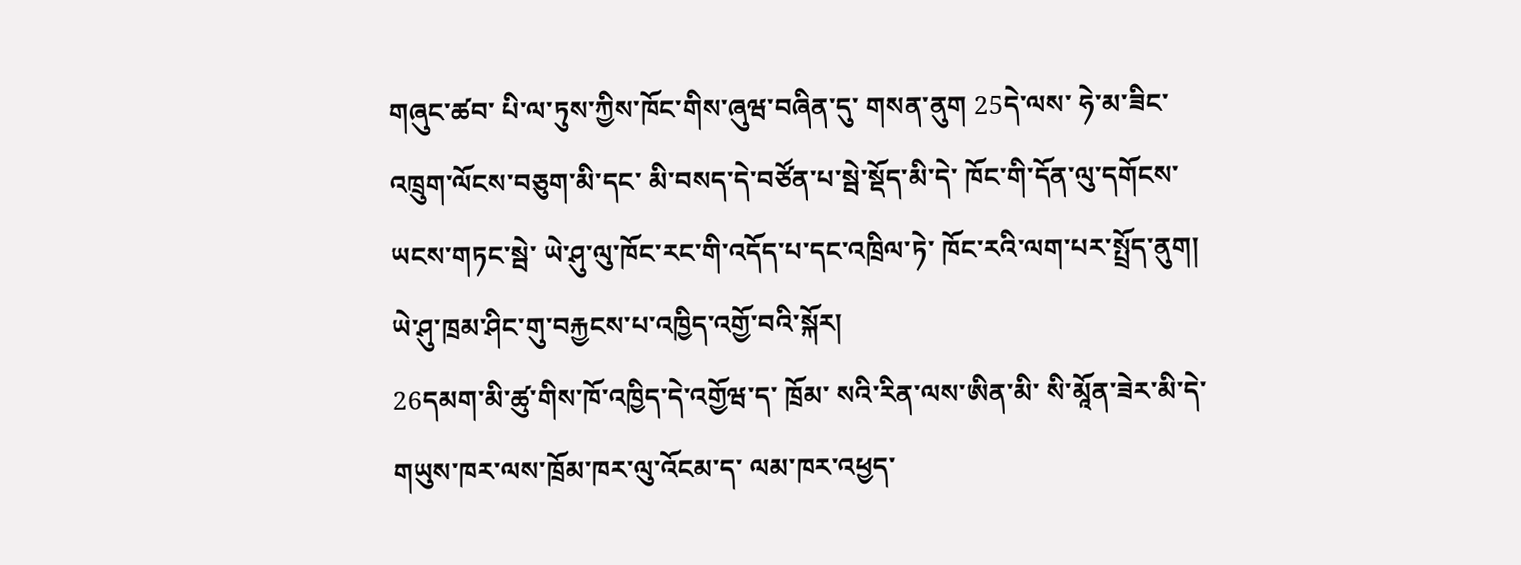གཞུང་ཚབ་ པི་ལ་ཏུས་ཀྱིས་ཁོང་གིས་ཞུཝ་བཞིན་དུ་ གསན་ནུག 25དེ་ལས་ ཧེ་མ་ཟིང་འཁྲུག་ལོངས་བཅུག་མི་དང་ མི་བསད་དེ་བཙོན་པ་སྦེ་སྡོད་མི་དེ་ ཁོང་གི་དོན་ལུ་དགོངས་ཡངས་གཏང་སྦེ་ ཡེ་ཤུ་ལུ་ཁོང་རང་གི་འདོད་པ་དང་འཁྲིལ་ཏེ་ ཁོང་རའི་ལག་པར་སྤྲོད་ནུག།
ཡེ་ཤུ་ཁྲམ་ཤིང་གུ་བརྐྱངས་པ་འཁྱིད་འགྱོ་བའི་སྐོར།
26དམག་མི་ཚུ་གིས་ཁོ་འཁྱིད་དེ་འགྱོཝ་ད་ ཁྲོམ་ སའི་རིན་ལས་ཨིན་མི་ སི་མཱོན་ཟེར་མི་དེ་ གཡུས་ཁར་ལས་ཁྲོམ་ཁར་ལུ་འོངམ་ད་ ལམ་ཁར་འཕྱད་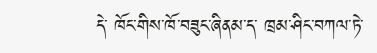དེ་ ཁོང་གིས་ཁོ་བཟུང་ཞིནམ་ད་ ཁྲམ་ཤིང་བཀལ་ཏེ་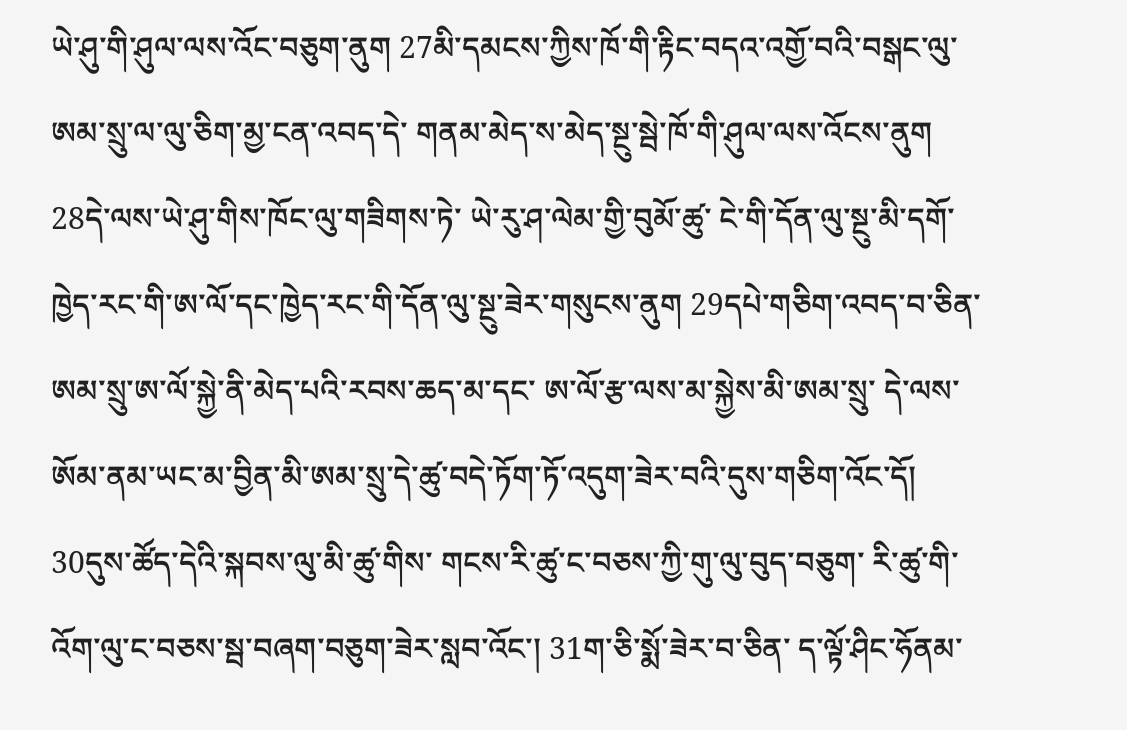ཡེ་ཤུ་གི་ཤུལ་ལས་འོང་བཅུག་ནུག 27མི་དམངས་ཀྱིས་ཁོ་གི་རྟིང་བདའ་འགྱོ་བའི་བསྒང་ལུ་ ཨམ་སྲུ་ལ་ལུ་ཅིག་མྱ་ངན་འབད་དེ་ གནམ་མེད་ས་མེད་སྔུ་སྦེ་ཁོ་གི་ཤུལ་ལས་འོངས་ནུག 28དེ་ལས་ཡེ་ཤུ་གིས་ཁོང་ལུ་གཟིགས་ཏེ་ ཡེ་རུ་ཤ་ལེམ་གྱི་བུམོ་ཚུ་ ངེ་གི་དོན་ལུ་སྔུ་མི་དགོ་ ཁྱེད་རང་གི་ཨ་ལོ་དང་ཁྱེད་རང་གི་དོན་ལུ་སྔུ་ཟེར་གསུངས་ནུག 29དཔེ་གཅིག་འབད་བ་ཅིན་ ཨམ་སྲུ་ཨ་ལོ་སྐྱེ་ནི་མེད་པའི་རབས་ཆད་མ་དང་ ཨ་ལོ་རྩ་ལས་མ་སྐྱེས་མི་ཨམ་སྲུ་ དེ་ལས་ཨོམ་ནམ་ཡང་མ་བྱིན་མི་ཨམ་སྲུ་དེ་ཚུ་བདེ་ཏོག་ཏོ་འདུག་ཟེར་བའི་དུས་གཅིག་འོང་དོ། 30དུས་ཚོད་དེའི་སྐབས་ལུ་མི་ཚུ་གིས་ གངས་རི་ཚུ་ང་བཅས་ཀྱི་གུ་ལུ་བུད་བཅུག་ རི་ཚུ་གི་འོག་ལུ་ང་བཅས་སྦ་བཞག་བཅུག་ཟེར་སླབ་འོང་། 31ག་ཅི་སྨོ་ཟེར་བ་ཅིན་ ད་ལྟོ་ཤིང་ཧོནམ་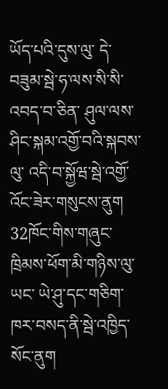ཡོད་པའི་དུས་ལུ་ དེ་བཟུམ་སྦེ་ཧ་ལས་སི་སི་འབད་བ་ཅིན་ ཤུལ་ལས་ཤིང་སྐམ་འགྱོ་བའི་སྐབས་ལུ་ འདི་བ་སྐྱོཝ་སྦེ་འགྱོ་འོང་ཟེར་གསུངས་ནུག 32ཁོང་གིས་གཞུང་ཁྲིམས་ཕོག་མི་གཉིས་ལུ་ཡང་ ཡེ་ཤུ་དང་གཅིག་ཁར་བསད་ནི་སྦེ་འཁྱིད་སོང་ནུག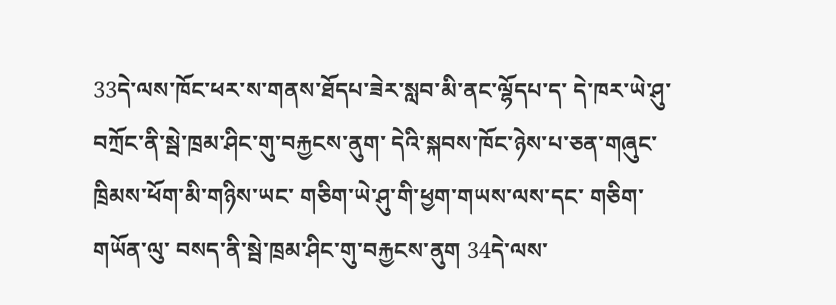33དེ་ལས་ཁོང་ཕར་ས་གནས་ཐོདཔ་ཟེར་སླབ་མི་ནང་ལྷོདཔ་ད་ དེ་ཁར་ཡེ་ཤུ་བཀྲོང་ནི་སྦེ་ཁྲམ་ཤིང་གུ་བརྐྱངས་ནུག་ དེའི་སྐབས་ཁོང་ཉེས་པ་ཅན་གཞུང་ཁྲིམས་ཕོག་མི་གཉིས་ཡང་ གཅིག་ཡེ་ཤུ་གི་ཕྱག་གཡས་ལས་དང་ གཅིག་གཡོན་ལུ་ བསད་ནི་སྦེ་ཁྲམ་ཤིང་གུ་བརྐྱངས་ནུག 34དེ་ལས་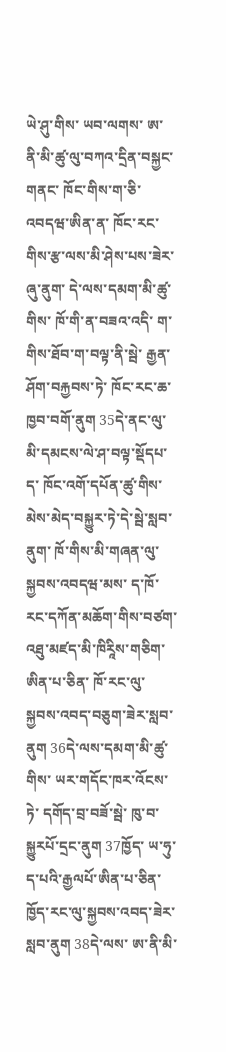ཡེ་ཤུ་གིས་ ཡབ་ལགས་ ཨ་ནི་མི་ཚུ་ལུ་བཀའ་དྲིན་བསྐྱང་གནང་ ཁོང་གིས་ག་ཅི་འབདཝ་ཨིན་ན་ ཁོང་རང་གིས་རྩ་ལས་མི་ཤེས་པས་ཟེར་ཞུ་ནུག་ དེ་ལས་དམག་མི་ཚུ་གིས་ ཁོ་གི་ན་བཟའ་འདི་ ག་གིས་ཐོབ་ག་བལྟ་ནི་སྦེ་ རྒྱན་ཤོག་བརྐྱབས་ཏེ་ ཁོང་རང་ཆ་ཁྱབ་བགོ་ནུག 35དེ་ནང་ལུ་མི་དམངས་ལེ་ཤ་བལྟ་སྡོདཔ་ད་ ཁོང་འགོ་དཔོན་ཚུ་གིས་ མེས་མེད་བསྐྱུར་ཏེ་དེ་སྦེ་སླབ་ནུག་ ཁོ་གིས་མི་གཞན་ལུ་སྐྱབས་འབདཝ་མས་ ད་ཁོ་རང་དཀོན་མཆོག་གིས་བཙག་འཐུ་མཛད་མི་ཁིརཱིས་གཅིག་ཨིན་པ་ཅིན་ ཁོ་རང་ལུ་སྐྱབས་འབད་བཅུག་ཟེར་སླབ་ནུག 36དེ་ལས་དམག་མི་ཚུ་གིས་ ཡར་གདོང་ཁར་འོངས་ཏེ་ དགོད་བྲ་བཟོ་སྦེ་ ཁུ་བ་སྐྱུརཔོ་དྲང་ནུག 37ཁྱོད་ ཡ་ཧུ་ད་པའི་རྒྱལཔོ་ཨིན་པ་ཅིན་ ཁྱོད་རང་ལུ་སྐྱབས་འབད་ཟེར་སླབ་ནུག 38དེ་ལས་ ཨ་ནི་མི་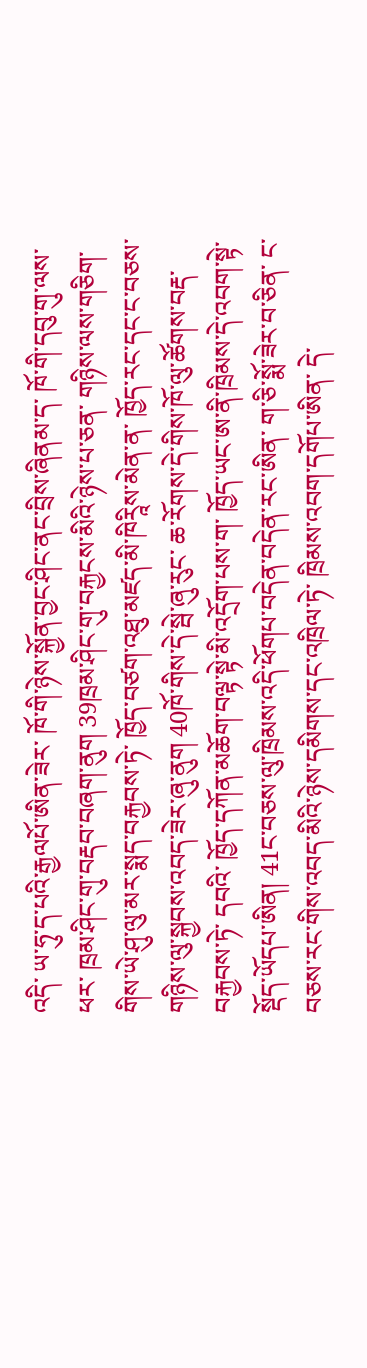འདི་ ཡ་ཧུ་ད་པའི་རྒྱལཔོ་ཨིན་ཟེར་ ཁོ་གི་ཉེས་སྐྱོན་བྱང་ཤིང་ནང་བྲིས་ཞིནམ་ད་ ཁོ་གི་དབུ་གུ་ལས་ཕར་ ཁྲམ་ཤིང་གུ་བརྡབ་བཞག་ནུག 39ཁྲམ་ཤིང་གུ་བརྐྱངས་མིའི་ཉེས་པ་ཅན་ གཉིས་ལས་གཅིག་གིས་ཡེ་ཤུ་ལུ་མར་སྨད་བརྐྱབས་ཏེ་ ཁྱོད་བཙག་འཐུ་མཛད་མི་ཁིརཱིས་མེན་ན་ ཁྱོད་རང་དང་ང་བཅས་གཉིས་ལུ་སྐྱབས་འབད་ཟེར་ཞུ་ནུག 40ཁོ་གིས་དེ་སྦེ་ཞུ་རུང་ ཆ་རོགས་དེ་གིས་ཁོ་ལུ་ཚོགས་བརྡ་བརྐྱབས་ཏེ་ དབའི་ ཁྱོད་དཀོན་མཆོག་བལྟ་སྟེ་མི་འདྲོག་པས་ག་ ཁྱོད་ཡང་ཨ་ནི་ཁྲིམས་དེ་འབག་སྟེ་སྡོད་ཡོདཔ་ཨིན། 41ང་བཅས་ལུ་ཁྲིམས་འདི་ཕོགཔ་བདེན་བདེན་རང་ཨིན་ ག་ཅི་སྨོ་ཟེར་བ་ཅིན་ ང་བཅས་རང་གིས་འབད་མིའི་ཉེས་དམིགས་དང་འཁྲིལ་ཏེ་ ཁྲིམས་འབག་དགོཔ་ཨིན་ དེ་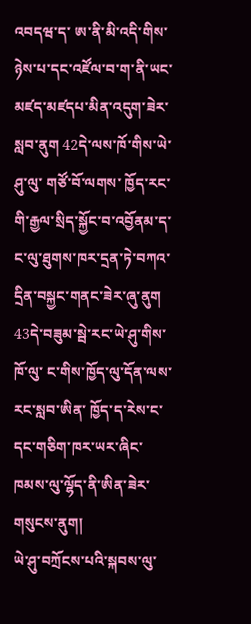འབདཝ་ད་ ཨ་ནི་མི་འདི་གིས་ ཉེས་པ་དང་འཛོལ་བ་ག་ནི་ཡང་མཛད་མཛདཔ་མིན་འདུག་ཟེར་སླབ་ནུག 42དེ་ལས་ཁོ་གིས་ཡེ་ཤུ་ལུ་ གཙོ་བོ་ལགས་ ཁྱོད་རང་གི་རྒྱལ་སྲིད་སྐྱོང་བ་འབྱོནམ་ད་ ང་ལུ་ཐུགས་ཁར་དྲན་ཏེ་བཀའ་དྲིན་བསྐྱང་གནང་ཟེར་ཞུ་ནུག 43དེ་བཟུམ་སྦེ་རང་ཡེ་ཤུ་གིས་ཁོ་ལུ་ ང་གིས་ཁྱོད་ལུ་དོན་ལས་རང་སླབ་ཨིན་ ཁྱོད་ད་རེས་ང་དང་གཅིག་ཁར་ཡར་ཞིང་ཁམས་ལུ་ལྷོད་ནི་ཨིན་ཟེར་གསུངས་ནུག།
ཡེ་ཤུ་བཀྲོངས་པའི་སྐབས་ལུ་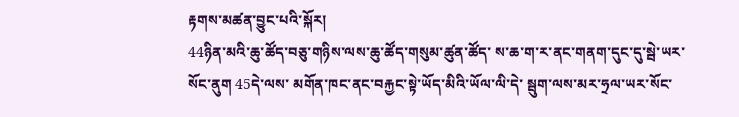རྟགས་མཚན་བྱུང་པའི་སྐོར།
44ཉིན་མའི་ཆུ་ཚོད་བཅུ་གཉིས་ལས་ཆུ་ཚོད་གསུམ་ཚུན་ཚོད་ ས་ཆ་ག་ར་ནང་གནག་དུང་དུ་སྦེ་ཡར་སོང་ནུག 45དེ་ལས་ མགོན་ཁང་ནང་བརྐྱང་སྟེ་ཡོད་མིའི་ཡོལ་ལི་དེ་ སྦུག་ལས་མར་ཧྲལ་ཡར་སོང་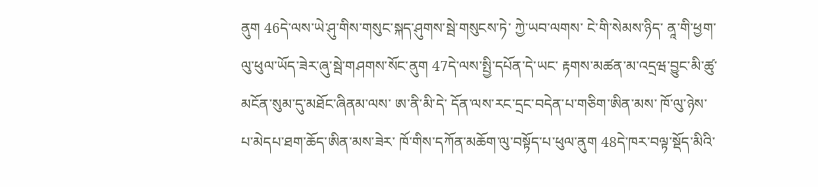ནུག 46དེ་ལས་ཡེ་ཤུ་གིས་གསུང་སྐད་ཤུགས་སྦེ་གསུངས་ཏེ་ ཀྱེ་ཡབ་ལགས་ ངེ་གི་སེམས་ཉིད་ ནཱ་གི་ཕྱག་ལུ་ཕུལ་ཡོད་ཟེར་ཞུ་སྦེ་གཤགས་སོང་ནུག 47དེ་ལས་སྤྱི་དཔོན་དེ་ཡང་ རྟགས་མཚན་མ་འདྲཝ་བྱུང་མི་ཚུ་མངོན་སུམ་དུ་མཐོང་ཞིནམ་ལས་ ཨ་ནི་མི་དེ་ དོན་ལས་རང་དྲང་བདེན་པ་གཅིག་ཨིན་མས་ ཁོ་ལུ་ཉེས་པ་མེདཔ་ཐག་ཆོད་ཨིན་མས་ཟེར་ ཁོ་གིས་དཀོན་མཆོག་ལུ་བསྟོད་པ་ཕུལ་ནུག 48དེ་ཁར་བལྟ་སྡོད་མིའི་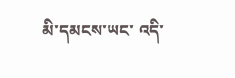མི་དམངས་ཡང་ འདི་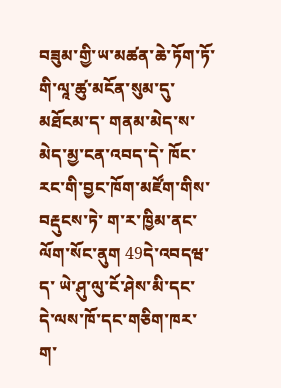བཟུམ་གྱི་ཡ་མཚན་ཆེ་ཏོག་ཏོ་གི་ལཱ་ཚུ་མངོན་སུམ་དུ་མཐོངམ་ད་ གནམ་མེད་ས་མེད་མྱ་ངན་འབད་དེ་ ཁོང་རང་གི་བྱང་ཁོག་མཛོག་གིས་བརྡུངས་ཏེ་ ག་ར་ཁྱིམ་ནང་ལོག་སོང་ནུག 49དེ་འབདཝ་ད་ ཡེ་ཤུ་ལུ་ངོ་ཤེས་མི་དང་ དེ་ལས་ཁོ་དང་གཅིག་ཁར་ ག་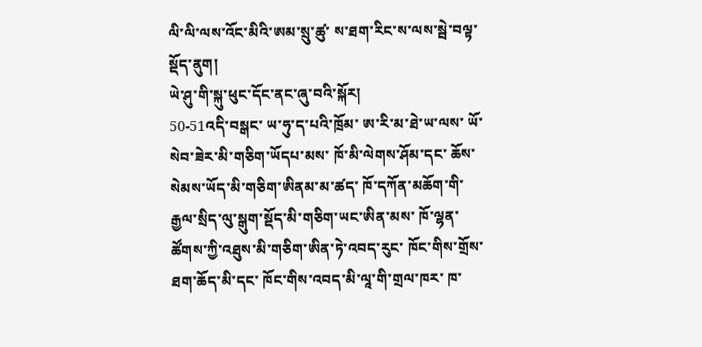ལི་ལི་ལས་འོང་མིའི་ཨམ་སྲུ་ཚུ་ ས་ཐག་རིང་ས་ལས་སྦེ་བལྟ་སྡོད་ནུག།
ཡེ་ཤུ་གི་སྐུ་ཕུང་དོང་ནང་ཞུ་བའི་སྐོར།
50-51འདི་བསྒང་ ཡ་ཧུ་ད་པའི་ཁྲོམ་ ཨ་རི་མ་ཐེ་ཡ་ལས་ ཡོ་སེབ་ཟེར་མི་གཅིག་ཡོདཔ་མས་ ཁོ་མི་ལེགས་ཤོམ་དང་ ཆོས་སེམས་ཡོད་མི་གཅིག་ཨིནམ་མ་ཚད་ ཁོ་དཀོན་མཆོག་གི་རྒྱལ་སྲིད་ལུ་སྒུག་སྡོད་མི་གཅིག་ཡང་ཨིན་མས་ ཁོ་ལྷན་ཚོགས་ཀྱི་འཐུས་མི་གཅིག་ཨིན་ཏེ་འབད་རུང་ ཁོང་གིས་གྲོས་ཐག་ཆོད་མི་དང་ ཁོང་གིས་འབད་མི་ལཱ་གི་གྲལ་ཁར་ ཁ་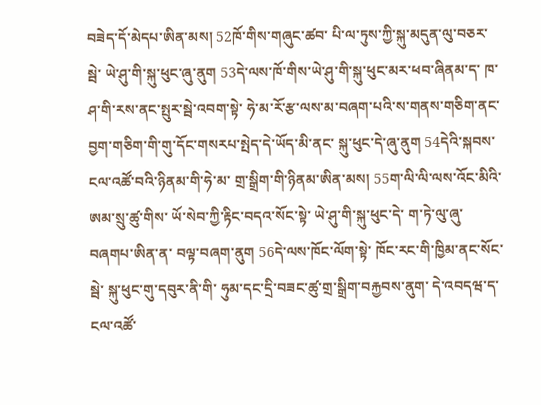བཟེད་དོ་མེདཔ་ཨིན་མས། 52ཁོ་གིས་གཞུང་ཚབ་ པི་ལ་ཏུས་ཀྱི་སྐུ་མདུན་ལུ་བཅར་སྦེ་ ཡེ་ཤུ་གི་སྐུ་ཕུང་ཞུ་ནུག 53དེ་ལས་ཁོ་གིས་ཡེ་ཤུ་གི་སྐུ་ཕུང་མར་ཕབ་ཞིནམ་ད་ ཁ་ཤ་གི་རས་ནང་སྤུར་སྦེ་འབག་སྟེ་ ཧེ་མ་རོ་རྩ་ལས་མ་བཞག་པའི་ས་གནས་གཅིག་ནང་ བྱག་གཅིག་གི་གུ་དོང་གསརཔ་སྤེད་དེ་ཡོད་མི་ནང་ སྐུ་ཕུང་དེ་ཞུ་ནུག 54དེའི་སྐབས་ ངལ་འཚོ་བའི་ཉིནམ་གི་ཧེ་མ་ གྲ་སྒྲིག་གི་ཉིནམ་ཨིན་མས། 55ག་ལི་ལི་ལས་འོང་མིའི་ཨམ་སྲུ་ཚུ་གིས་ ཡོ་སེབ་ཀྱི་རྟིང་བདའ་སོང་སྟེ་ ཡེ་ཤུ་གི་སྐུ་ཕུང་དེ་ ག་ཏེ་ལུ་ཞུ་བཞགཔ་ཨིན་ན་ བལྟ་བཞག་ནུག 56དེ་ལས་ཁོང་ལོག་སྟེ་ ཁོང་རང་གི་ཁྱིམ་ནང་སོང་སྦེ་ སྐུ་ཕུང་གུ་དབུར་ནི་གི་ ཧུམ་དང་དྲི་བཟང་ཚུ་གྲ་སྒྲིག་བརྐྱབས་ནུག་ དེ་འབདཝ་ད་ ངལ་འཚོ་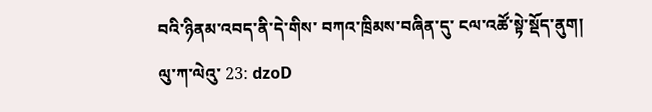བའི་ཉིནམ་འབད་ནི་དེ་གིས་ བཀའ་ཁྲིམས་བཞིན་དུ་ ངལ་འཚོ་སྟེ་སྡོད་ནུག།
ལུ་ཀ་ལེའུ་ 23: dzoD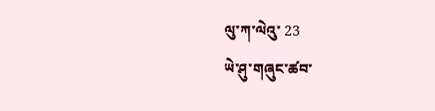ལུ་ཀ་ལེའུ་ 23
ཡེ་ཤུ་གཞུང་ཚབ་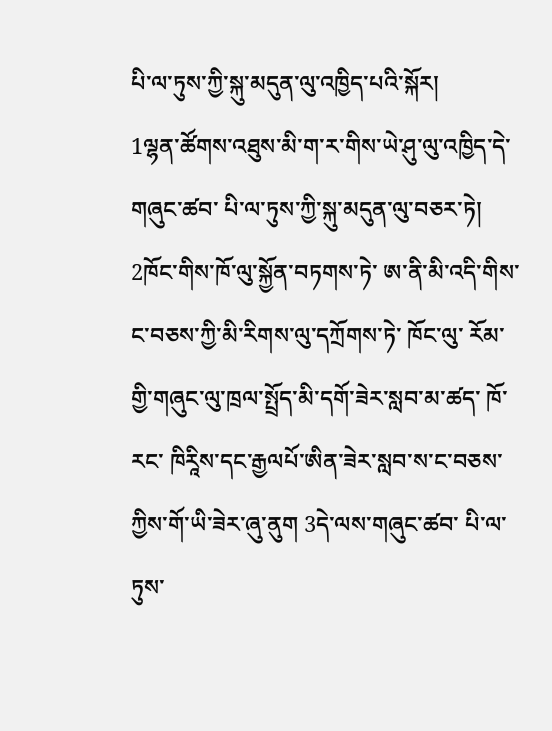པི་ལ་ཏུས་ཀྱི་སྐུ་མདུན་ལུ་འཁྱིད་པའི་སྐོར།
1ལྷན་ཚོགས་འཐུས་མི་ག་ར་གིས་ཡེ་ཤུ་ལུ་འཁྱིད་དེ་ གཞུང་ཚབ་ པི་ལ་ཏུས་ཀྱི་སྐུ་མདུན་ལུ་བཅར་ཏེ། 2ཁོང་གིས་ཁོ་ལུ་སྐྱོན་བཏགས་ཏེ་ ཨ་ནི་མི་འདི་གིས་ ང་བཅས་ཀྱི་མི་རིགས་ལུ་དཀྲོགས་ཏེ་ ཁོང་ལུ་ རོམ་གྱི་གཞུང་ལུ་ཁྲལ་སྤྲོད་མི་དགོ་ཟེར་སླབ་མ་ཚད་ ཁོ་རང་ ཁིརཱིས་དང་རྒྱལཔོ་ཨིན་ཟེར་སླབ་ས་ང་བཅས་ཀྱིས་གོ་ཡི་ཟེར་ཞུ་ནུག 3དེ་ལས་གཞུང་ཚབ་ པི་ལ་ཏུས་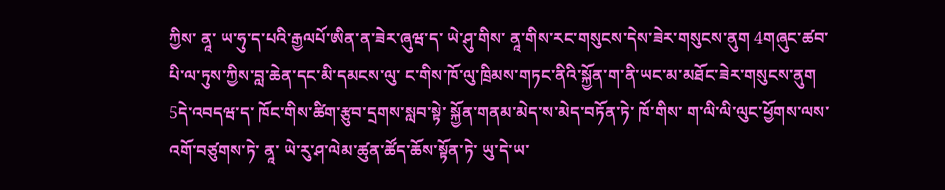ཀྱིས་ ནཱ་ ཡ་ཧུ་ད་པའི་རྒྱལཔོ་ཨིན་ན་ཟེར་ཞུཝ་ད་ ཡེ་ཤུ་གིས་ ནཱ་གིས་རང་གསུངས་དེས་ཟེར་གསུངས་ནུག 4གཞུང་ཚབ་ པི་ལ་ཏུས་ཀྱིས་བླ་ཆེན་དང་མི་དམངས་ལུ་ ང་གིས་ཁོ་ལུ་ཁྲིམས་གཏང་ནིའི་སྐྱོན་ག་ནི་ཡང་མ་མཐོང་ཟེར་གསུངས་ནུག 5དེ་འབདཝ་ད་ ཁོང་གིས་ཚིག་རྩུབ་དྲགས་སླབ་སྟེ་ སྐྱོན་གནམ་མེད་ས་མེད་བཏོན་ཏེ་ ཁོ་གིས་ ག་ལི་ལི་ལུང་ཕྱོགས་ལས་འགོ་བཙུགས་ཏེ་ ནཱ་ ཡེ་རུ་ཤ་ལེམ་ཚུན་ཚོད་ཆོས་སྟོན་ཏེ་ ཡུ་དེ་ཡ་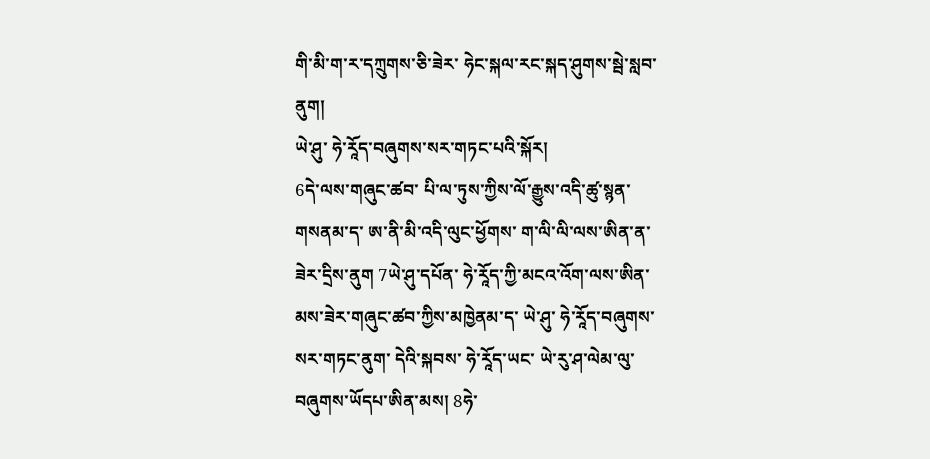གི་མི་ག་ར་དཀྲུགས་ཅི་ཟེར་ ཧེང་སྐལ་རང་སྐད་ཤུགས་སྦེ་སླབ་ནུག།
ཡེ་ཤུ་ ཧེ་རཱོད་བཞུགས་སར་གཏང་པའི་སྐོར།
6དེ་ལས་གཞུང་ཚབ་ པི་ལ་ཏུས་ཀྱིས་ལོ་རྒྱུས་འདི་ཚུ་སྙན་གསནམ་ད་ ཨ་ནི་མི་འདི་ལུང་ཕྱོགས་ ག་ལི་ལི་ལས་ཨིན་ན་ཟེར་དྲིས་ནུག 7ཡེ་ཤུ་དཔོན་ ཧེ་རཱོད་ཀྱི་མངའ་འོག་ལས་ཨིན་མས་ཟེར་གཞུང་ཚབ་ཀྱིས་མཁྱེནམ་ད་ ཡེ་ཤུ་ ཧེ་རཱོད་བཞུགས་སར་གཏང་ནུག་ དེའི་སྐབས་ ཧེ་རཱོད་ཡང་ ཡེ་རུ་ཤ་ལེམ་ལུ་བཞུགས་ཡོདཔ་ཨིན་མས། 8ཧེ་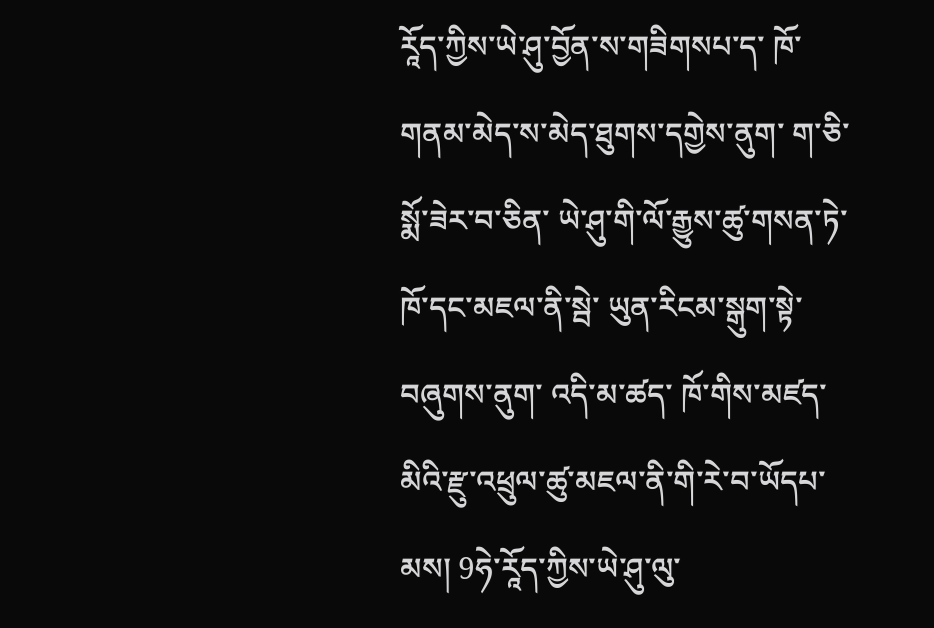རཱོད་ཀྱིས་ཡེ་ཤུ་བྱོན་ས་གཟིགསཔ་ད་ ཁོ་གནམ་མེད་ས་མེད་ཐུགས་དགྱེས་ནུག་ ག་ཅི་སྨོ་ཟེར་བ་ཅིན་ ཡེ་ཤུ་གི་ལོ་རྒྱུས་ཚུ་གསན་ཏེ་ ཁོ་དང་མཇལ་ནི་སྦེ་ ཡུན་རིངམ་སྒུག་སྟེ་བཞུགས་ནུག་ འདི་མ་ཚད་ ཁོ་གིས་མཛད་མིའི་རྫུ་འཕྲུལ་ཚུ་མཇལ་ནི་གི་རེ་བ་ཡོདཔ་མས། 9ཧེ་རཱོད་ཀྱིས་ཡེ་ཤུ་ལུ་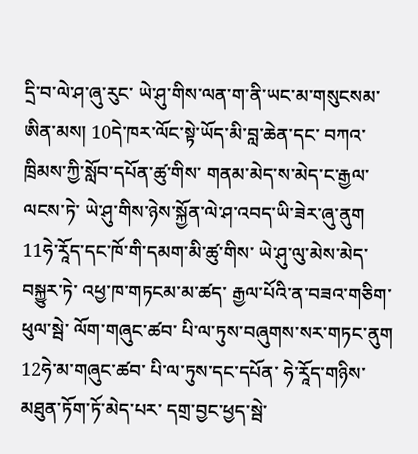དྲི་བ་ལེ་ཤ་ཞུ་རུང་ ཡེ་ཤུ་གིས་ལན་ག་ནི་ཡང་མ་གསུངསམ་ཨིན་མས། 10དེ་ཁར་ལོང་སྟེ་ཡོད་མི་བླ་ཆེན་དང་ བཀའ་ཁྲིམས་ཀྱི་སློབ་དཔོན་ཚུ་གིས་ གནམ་མེད་ས་མེད་ང་རྒྱལ་ལངས་ཏེ་ ཡེ་ཤུ་གིས་ཉེས་སྐྱོན་ལེ་ཤ་འབད་ཡི་ཟེར་ཞུ་ནུག 11ཧེ་རཱོད་དང་ཁོ་གི་དམག་མི་ཚུ་གིས་ ཡེ་ཤུ་ལུ་མེས་མེད་བསྐྱུར་ཏེ་ འཕྱ་ཁ་གཏངམ་མ་ཚད་ རྒྱལ་པོའི་ན་བཟའ་གཅིག་ཕུལ་སྦེ་ ལོག་གཞུང་ཚབ་ པི་ལ་ཏུས་བཞུགས་སར་གཏང་ནུག 12ཧེ་མ་གཞུང་ཚབ་ པི་ལ་ཏུས་དང་དཔོན་ ཧེ་རཱོད་གཉིས་མཐུན་ཏོག་ཏོ་མེད་པར་ དགྲ་བྱང་ཕྱད་སྦེ་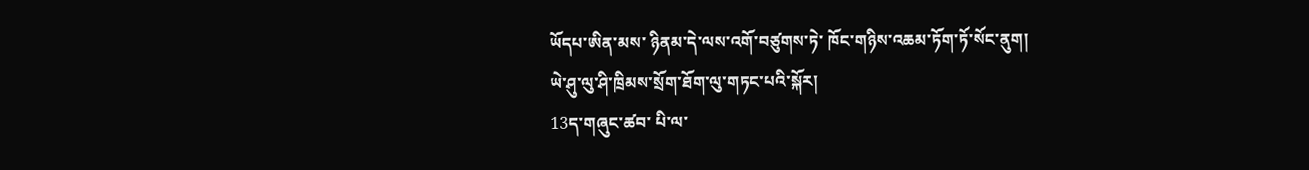ཡོདཔ་ཨིན་མས་ ཉིནམ་དེ་ལས་འགོ་བཙུགས་ཏེ་ ཁོང་གཉིས་འཆམ་ཏོག་ཏོ་སོང་ནུག།
ཡེ་ཤུ་ལུ་ཤི་ཁྲིམས་སྲོག་ཐོག་ལུ་གཏང་པའི་སྐོར།
13ད་གཞུང་ཚབ་ པི་ལ་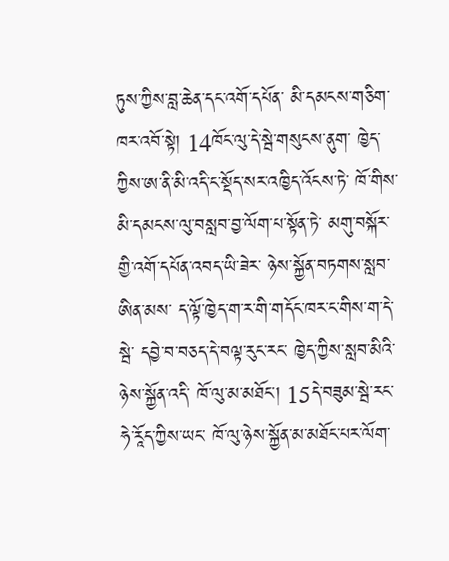ཏུས་ཀྱིས་བླ་ཆེན་དང་འགོ་དཔོན་ མི་དམངས་གཅིག་ཁར་འབོ་སྟེ། 14ཁོང་ལུ་དེ་སྦེ་གསུངས་ནུག་ ཁྱེད་ཀྱིས་ཨ་ནི་མི་འདི་ང་སྡོད་སར་འཁྱིད་འོངས་ཏེ་ ཁོ་གིས་མི་དམངས་ལུ་བསླབ་བྱ་ལོག་པ་སྟོན་ཏེ་ མགུ་བསྐོར་གྱི་འགོ་དཔོན་འབད་ཡི་ཟེར་ ཉེས་སྐྱོན་བཏགས་སླབ་ཨིན་མས་ ད་ལྟོ་ཁྱེད་ག་ར་གི་གདོང་ཁར་ང་གིས་ག་དེ་སྦེ་ དབྱེ་བ་བཅད་དེ་བལྟ་རུང་རང་ ཁྱེད་ཀྱིས་སླབ་མིའི་ཉེས་སྐྱོན་འདི་ ཁོ་ལུ་མ་མཐོང་། 15དེ་བཟུམ་སྦེ་རང་ ཧེ་རཱོད་ཀྱིས་ཡང་ ཁོ་ལུ་ཉེས་སྐྱོན་མ་མཐོང་པར་ལོག་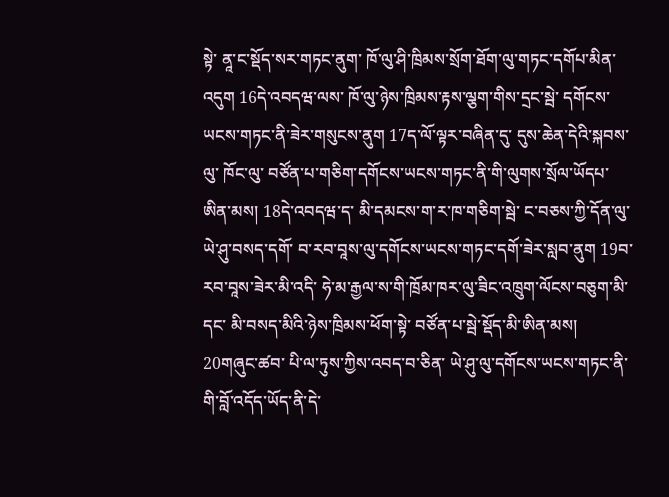སྟེ་ ནཱ་ང་སྡོད་སར་གཏང་ནུག་ ཁོ་ལུ་ཤི་ཁྲིམས་སྲོག་ཐོག་ལུ་གཏང་དགོཔ་མིན་འདུག 16དེ་འབདཝ་ལས་ ཁོ་ལུ་ཉེས་ཁྲིམས་རྟས་ལྕག་གིས་དྲང་སྦེ་ དགོངས་ཡངས་གཏང་ནི་ཟེར་གསུངས་ནུག 17ད་ལོ་ལྟར་བཞིན་དུ་ དུས་ཆེན་དེའི་སྐབས་ལུ་ ཁོང་ལུ་ བཙོན་པ་གཅིག་དགོངས་ཡངས་གཏང་ནི་གི་ལུགས་སྲོལ་ཡོདཔ་ཨིན་མས། 18དེ་འབདཝ་ད་ མི་དམངས་ག་ར་ཁ་གཅིག་སྦེ་ ང་བཅས་ཀྱི་དོན་ལུ་ཡེ་ཤུ་བསད་དགོ་ བ་རབ་བཱས་ལུ་དགོངས་ཡངས་གཏང་དགོ་ཟེར་སླབ་ནུག 19བ་རབ་བཱས་ཟེར་མི་འདི་ ཧེ་མ་རྒྱལ་ས་གི་ཁྲོམ་ཁར་ལུ་ཟིང་འཁྲུག་ལོངས་བཅུག་མི་དང་ མི་བསད་མིའི་ཉེས་ཁྲིམས་ཕོག་སྟེ་ བཙོན་པ་སྦེ་སྡོད་མི་ཨིན་མས། 20གཞུང་ཚབ་ པི་ལ་ཏུས་ཀྱིས་འབད་བ་ཅིན་ ཡེ་ཤུ་ལུ་དགོངས་ཡངས་གཏང་ནི་གི་བློ་འདོད་ཡོད་ནི་དེ་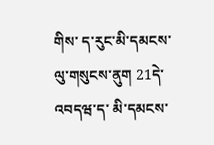གིས་ ད་རུང་མི་དམངས་ལུ་གསུངས་ནུག 21དེ་འབདཝ་ད་ མི་དམངས་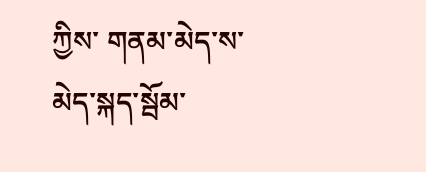ཀྱིས་ གནམ་མེད་ས་མེད་སྐད་སྦོམ་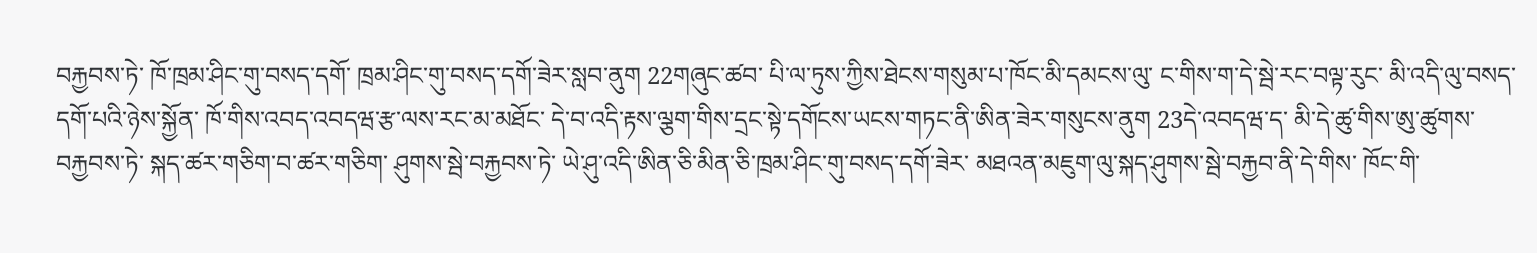བརྐྱབས་ཏེ་ ཁོ་ཁྲམ་ཤིང་གུ་བསད་དགོ་ ཁྲམ་ཤིང་གུ་བསད་དགོ་ཟེར་སླབ་ནུག 22གཞུང་ཚབ་ པི་ལ་ཏུས་ཀྱིས་ཐེངས་གསུམ་པ་ཁོང་མི་དམངས་ལུ་ ང་གིས་ག་དེ་སྦེ་རང་བལྟ་རུང་ མི་འདི་ལུ་བསད་དགོ་པའི་ཉེས་སྐྱོན་ ཁོ་གིས་འབད་འབདཝ་རྩ་ལས་རང་མ་མཐོང་ དེ་བ་འདི་རྟས་ལྕག་གིས་དྲང་སྟེ་དགོངས་ཡངས་གཏང་ནི་ཨིན་ཟེར་གསུངས་ནུག 23དེ་འབདཝ་ད་ མི་དེ་ཚུ་གིས་ཨུ་ཚུགས་བརྐྱབས་ཏེ་ སྐད་ཚར་གཅིག་བ་ཚར་གཅིག་ ཤུགས་སྦེ་བརྐྱབས་ཏེ་ ཡེ་ཤུ་འདི་ཨིན་ཅི་མིན་ཅི་ཁྲམ་ཤིང་གུ་བསད་དགོ་ཟེར་ མཐའན་མཇུག་ལུ་སྐད་ཤུགས་སྦེ་བརྐྱབ་ནི་དེ་གིས་ ཁོང་གི་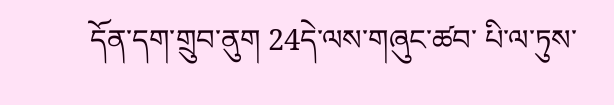དོན་དག་གྲུབ་ནུག 24དེ་ལས་གཞུང་ཚབ་ པི་ལ་ཏུས་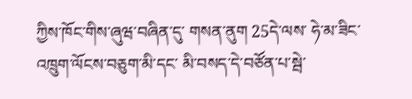ཀྱིས་ཁོང་གིས་ཞུཝ་བཞིན་དུ་ གསན་ནུག 25དེ་ལས་ ཧེ་མ་ཟིང་འཁྲུག་ལོངས་བཅུག་མི་དང་ མི་བསད་དེ་བཙོན་པ་སྦེ་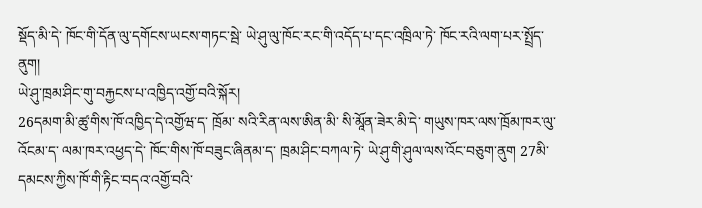སྡོད་མི་དེ་ ཁོང་གི་དོན་ལུ་དགོངས་ཡངས་གཏང་སྦེ་ ཡེ་ཤུ་ལུ་ཁོང་རང་གི་འདོད་པ་དང་འཁྲིལ་ཏེ་ ཁོང་རའི་ལག་པར་སྤྲོད་ནུག།
ཡེ་ཤུ་ཁྲམ་ཤིང་གུ་བརྐྱངས་པ་འཁྱིད་འགྱོ་བའི་སྐོར།
26དམག་མི་ཚུ་གིས་ཁོ་འཁྱིད་དེ་འགྱོཝ་ད་ ཁྲོམ་ སའི་རིན་ལས་ཨིན་མི་ སི་མཱོན་ཟེར་མི་དེ་ གཡུས་ཁར་ལས་ཁྲོམ་ཁར་ལུ་འོངམ་ད་ ལམ་ཁར་འཕྱད་དེ་ ཁོང་གིས་ཁོ་བཟུང་ཞིནམ་ད་ ཁྲམ་ཤིང་བཀལ་ཏེ་ ཡེ་ཤུ་གི་ཤུལ་ལས་འོང་བཅུག་ནུག 27མི་དམངས་ཀྱིས་ཁོ་གི་རྟིང་བདའ་འགྱོ་བའི་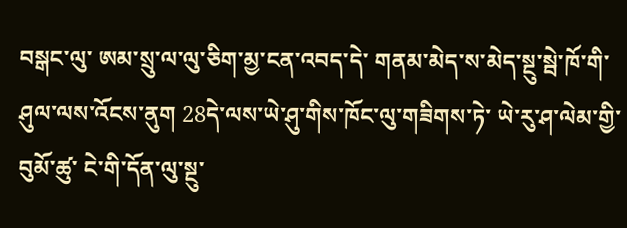བསྒང་ལུ་ ཨམ་སྲུ་ལ་ལུ་ཅིག་མྱ་ངན་འབད་དེ་ གནམ་མེད་ས་མེད་སྔུ་སྦེ་ཁོ་གི་ཤུལ་ལས་འོངས་ནུག 28དེ་ལས་ཡེ་ཤུ་གིས་ཁོང་ལུ་གཟིགས་ཏེ་ ཡེ་རུ་ཤ་ལེམ་གྱི་བུམོ་ཚུ་ ངེ་གི་དོན་ལུ་སྔུ་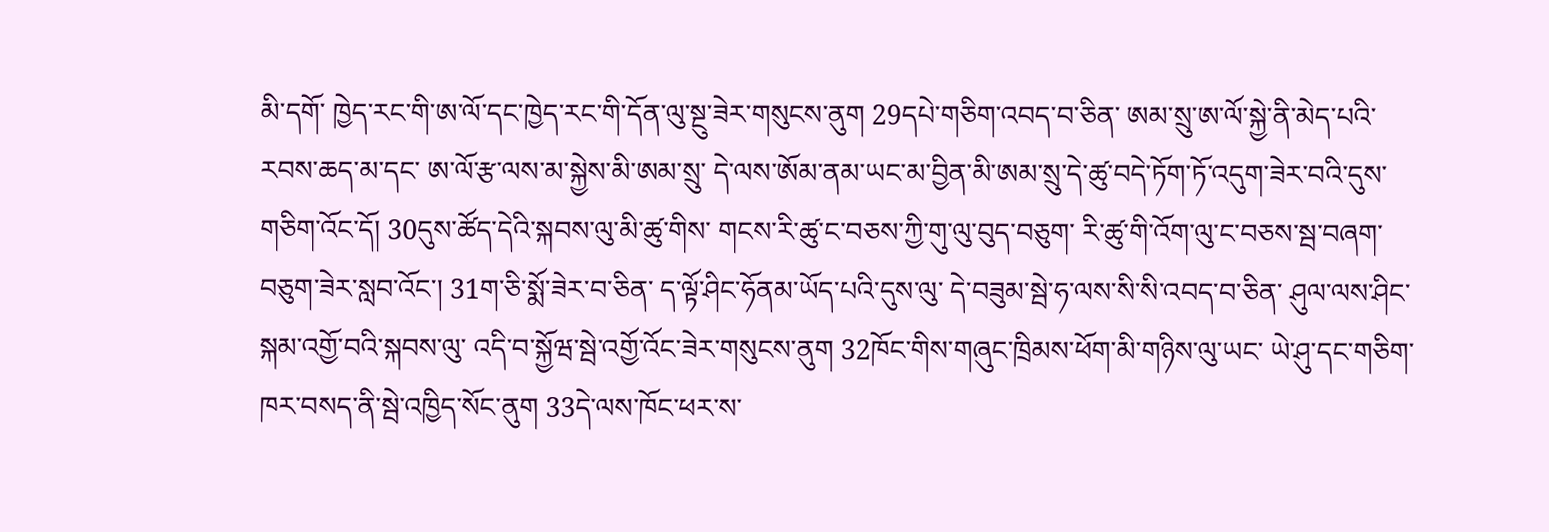མི་དགོ་ ཁྱེད་རང་གི་ཨ་ལོ་དང་ཁྱེད་རང་གི་དོན་ལུ་སྔུ་ཟེར་གསུངས་ནུག 29དཔེ་གཅིག་འབད་བ་ཅིན་ ཨམ་སྲུ་ཨ་ལོ་སྐྱེ་ནི་མེད་པའི་རབས་ཆད་མ་དང་ ཨ་ལོ་རྩ་ལས་མ་སྐྱེས་མི་ཨམ་སྲུ་ དེ་ལས་ཨོམ་ནམ་ཡང་མ་བྱིན་མི་ཨམ་སྲུ་དེ་ཚུ་བདེ་ཏོག་ཏོ་འདུག་ཟེར་བའི་དུས་གཅིག་འོང་དོ། 30དུས་ཚོད་དེའི་སྐབས་ལུ་མི་ཚུ་གིས་ གངས་རི་ཚུ་ང་བཅས་ཀྱི་གུ་ལུ་བུད་བཅུག་ རི་ཚུ་གི་འོག་ལུ་ང་བཅས་སྦ་བཞག་བཅུག་ཟེར་སླབ་འོང་། 31ག་ཅི་སྨོ་ཟེར་བ་ཅིན་ ད་ལྟོ་ཤིང་ཧོནམ་ཡོད་པའི་དུས་ལུ་ དེ་བཟུམ་སྦེ་ཧ་ལས་སི་སི་འབད་བ་ཅིན་ ཤུལ་ལས་ཤིང་སྐམ་འགྱོ་བའི་སྐབས་ལུ་ འདི་བ་སྐྱོཝ་སྦེ་འགྱོ་འོང་ཟེར་གསུངས་ནུག 32ཁོང་གིས་གཞུང་ཁྲིམས་ཕོག་མི་གཉིས་ལུ་ཡང་ ཡེ་ཤུ་དང་གཅིག་ཁར་བསད་ནི་སྦེ་འཁྱིད་སོང་ནུག 33དེ་ལས་ཁོང་ཕར་ས་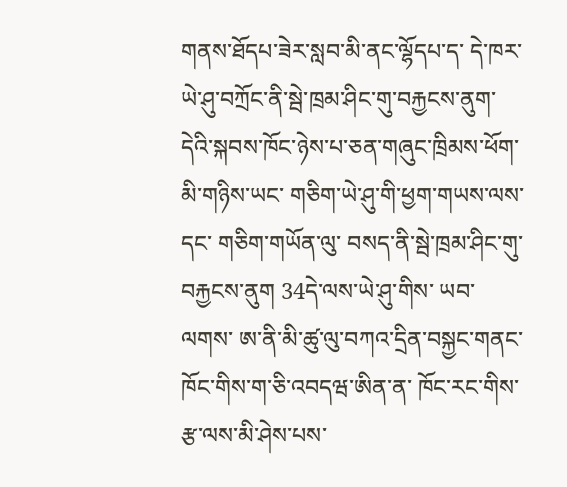གནས་ཐོདཔ་ཟེར་སླབ་མི་ནང་ལྷོདཔ་ད་ དེ་ཁར་ཡེ་ཤུ་བཀྲོང་ནི་སྦེ་ཁྲམ་ཤིང་གུ་བརྐྱངས་ནུག་ དེའི་སྐབས་ཁོང་ཉེས་པ་ཅན་གཞུང་ཁྲིམས་ཕོག་མི་གཉིས་ཡང་ གཅིག་ཡེ་ཤུ་གི་ཕྱག་གཡས་ལས་དང་ གཅིག་གཡོན་ལུ་ བསད་ནི་སྦེ་ཁྲམ་ཤིང་གུ་བརྐྱངས་ནུག 34དེ་ལས་ཡེ་ཤུ་གིས་ ཡབ་ལགས་ ཨ་ནི་མི་ཚུ་ལུ་བཀའ་དྲིན་བསྐྱང་གནང་ ཁོང་གིས་ག་ཅི་འབདཝ་ཨིན་ན་ ཁོང་རང་གིས་རྩ་ལས་མི་ཤེས་པས་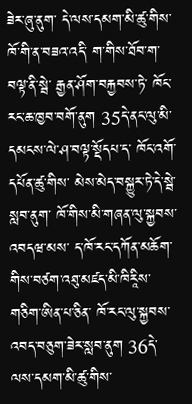ཟེར་ཞུ་ནུག་ དེ་ལས་དམག་མི་ཚུ་གིས་ ཁོ་གི་ན་བཟའ་འདི་ ག་གིས་ཐོབ་ག་བལྟ་ནི་སྦེ་ རྒྱན་ཤོག་བརྐྱབས་ཏེ་ ཁོང་རང་ཆ་ཁྱབ་བགོ་ནུག 35དེ་ནང་ལུ་མི་དམངས་ལེ་ཤ་བལྟ་སྡོདཔ་ད་ ཁོང་འགོ་དཔོན་ཚུ་གིས་ མེས་མེད་བསྐྱུར་ཏེ་དེ་སྦེ་སླབ་ནུག་ ཁོ་གིས་མི་གཞན་ལུ་སྐྱབས་འབདཝ་མས་ ད་ཁོ་རང་དཀོན་མཆོག་གིས་བཙག་འཐུ་མཛད་མི་ཁིརཱིས་གཅིག་ཨིན་པ་ཅིན་ ཁོ་རང་ལུ་སྐྱབས་འབད་བཅུག་ཟེར་སླབ་ནུག 36དེ་ལས་དམག་མི་ཚུ་གིས་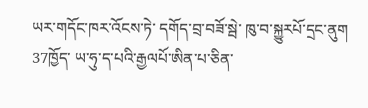ཡར་གདོང་ཁར་འོངས་ཏེ་ དགོད་བྲ་བཟོ་སྦེ་ ཁུ་བ་སྐྱུརཔོ་དྲང་ནུག 37ཁྱོད་ ཡ་ཧུ་ད་པའི་རྒྱལཔོ་ཨིན་པ་ཅིན་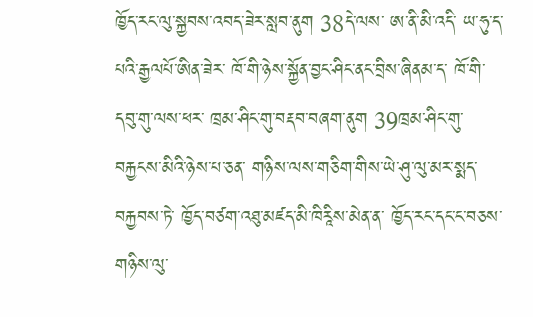ཁྱོད་རང་ལུ་སྐྱབས་འབད་ཟེར་སླབ་ནུག 38དེ་ལས་ ཨ་ནི་མི་འདི་ ཡ་ཧུ་ད་པའི་རྒྱལཔོ་ཨིན་ཟེར་ ཁོ་གི་ཉེས་སྐྱོན་བྱང་ཤིང་ནང་བྲིས་ཞིནམ་ད་ ཁོ་གི་དབུ་གུ་ལས་ཕར་ ཁྲམ་ཤིང་གུ་བརྡབ་བཞག་ནུག 39ཁྲམ་ཤིང་གུ་བརྐྱངས་མིའི་ཉེས་པ་ཅན་ གཉིས་ལས་གཅིག་གིས་ཡེ་ཤུ་ལུ་མར་སྨད་བརྐྱབས་ཏེ་ ཁྱོད་བཙག་འཐུ་མཛད་མི་ཁིརཱིས་མེན་ན་ ཁྱོད་རང་དང་ང་བཅས་གཉིས་ལུ་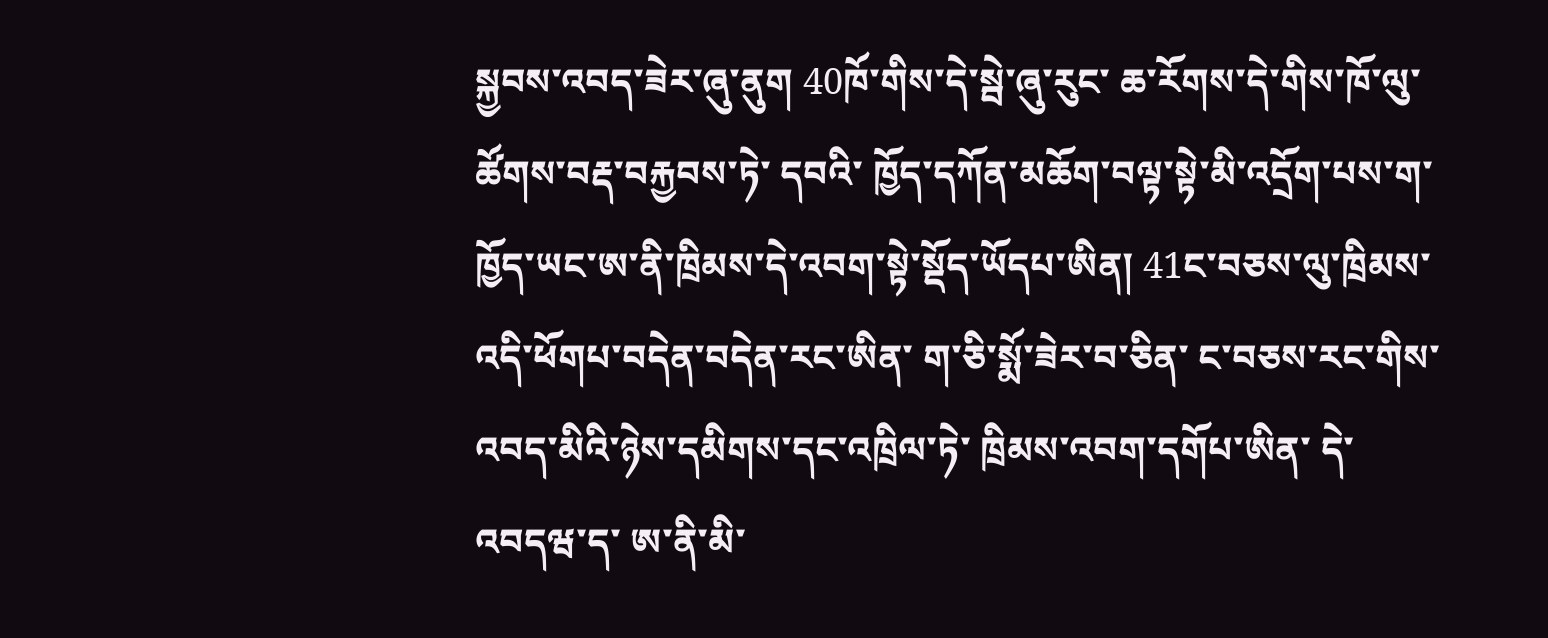སྐྱབས་འབད་ཟེར་ཞུ་ནུག 40ཁོ་གིས་དེ་སྦེ་ཞུ་རུང་ ཆ་རོགས་དེ་གིས་ཁོ་ལུ་ཚོགས་བརྡ་བརྐྱབས་ཏེ་ དབའི་ ཁྱོད་དཀོན་མཆོག་བལྟ་སྟེ་མི་འདྲོག་པས་ག་ ཁྱོད་ཡང་ཨ་ནི་ཁྲིམས་དེ་འབག་སྟེ་སྡོད་ཡོདཔ་ཨིན། 41ང་བཅས་ལུ་ཁྲིམས་འདི་ཕོགཔ་བདེན་བདེན་རང་ཨིན་ ག་ཅི་སྨོ་ཟེར་བ་ཅིན་ ང་བཅས་རང་གིས་འབད་མིའི་ཉེས་དམིགས་དང་འཁྲིལ་ཏེ་ ཁྲིམས་འབག་དགོཔ་ཨིན་ དེ་འབདཝ་ད་ ཨ་ནི་མི་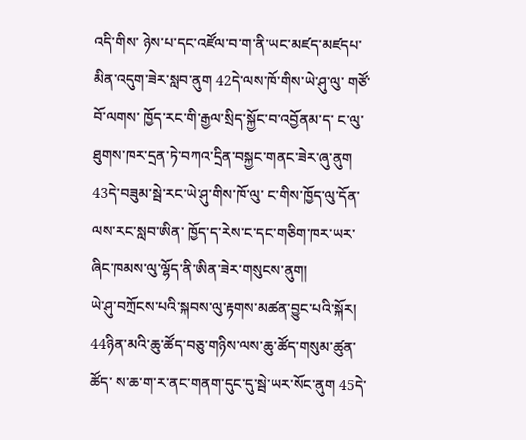འདི་གིས་ ཉེས་པ་དང་འཛོལ་བ་ག་ནི་ཡང་མཛད་མཛདཔ་མིན་འདུག་ཟེར་སླབ་ནུག 42དེ་ལས་ཁོ་གིས་ཡེ་ཤུ་ལུ་ གཙོ་བོ་ལགས་ ཁྱོད་རང་གི་རྒྱལ་སྲིད་སྐྱོང་བ་འབྱོནམ་ད་ ང་ལུ་ཐུགས་ཁར་དྲན་ཏེ་བཀའ་དྲིན་བསྐྱང་གནང་ཟེར་ཞུ་ནུག 43དེ་བཟུམ་སྦེ་རང་ཡེ་ཤུ་གིས་ཁོ་ལུ་ ང་གིས་ཁྱོད་ལུ་དོན་ལས་རང་སླབ་ཨིན་ ཁྱོད་ད་རེས་ང་དང་གཅིག་ཁར་ཡར་ཞིང་ཁམས་ལུ་ལྷོད་ནི་ཨིན་ཟེར་གསུངས་ནུག།
ཡེ་ཤུ་བཀྲོངས་པའི་སྐབས་ལུ་རྟགས་མཚན་བྱུང་པའི་སྐོར།
44ཉིན་མའི་ཆུ་ཚོད་བཅུ་གཉིས་ལས་ཆུ་ཚོད་གསུམ་ཚུན་ཚོད་ ས་ཆ་ག་ར་ནང་གནག་དུང་དུ་སྦེ་ཡར་སོང་ནུག 45དེ་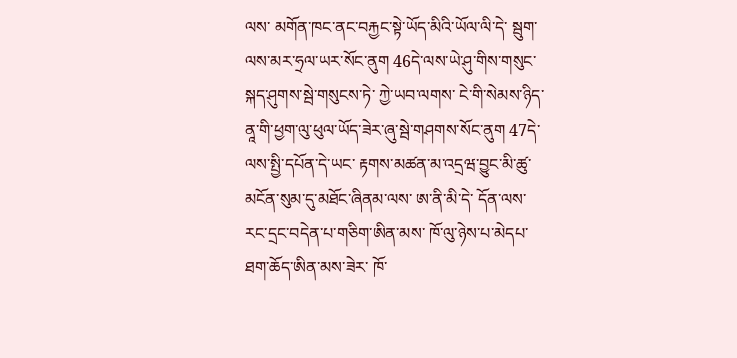ལས་ མགོན་ཁང་ནང་བརྐྱང་སྟེ་ཡོད་མིའི་ཡོལ་ལི་དེ་ སྦུག་ལས་མར་ཧྲལ་ཡར་སོང་ནུག 46དེ་ལས་ཡེ་ཤུ་གིས་གསུང་སྐད་ཤུགས་སྦེ་གསུངས་ཏེ་ ཀྱེ་ཡབ་ལགས་ ངེ་གི་སེམས་ཉིད་ ནཱ་གི་ཕྱག་ལུ་ཕུལ་ཡོད་ཟེར་ཞུ་སྦེ་གཤགས་སོང་ནུག 47དེ་ལས་སྤྱི་དཔོན་དེ་ཡང་ རྟགས་མཚན་མ་འདྲཝ་བྱུང་མི་ཚུ་མངོན་སུམ་དུ་མཐོང་ཞིནམ་ལས་ ཨ་ནི་མི་དེ་ དོན་ལས་རང་དྲང་བདེན་པ་གཅིག་ཨིན་མས་ ཁོ་ལུ་ཉེས་པ་མེདཔ་ཐག་ཆོད་ཨིན་མས་ཟེར་ ཁོ་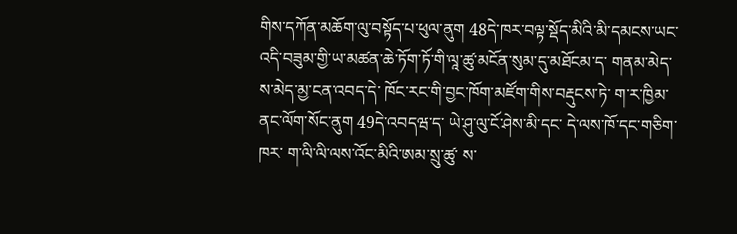གིས་དཀོན་མཆོག་ལུ་བསྟོད་པ་ཕུལ་ནུག 48དེ་ཁར་བལྟ་སྡོད་མིའི་མི་དམངས་ཡང་ འདི་བཟུམ་གྱི་ཡ་མཚན་ཆེ་ཏོག་ཏོ་གི་ལཱ་ཚུ་མངོན་སུམ་དུ་མཐོངམ་ད་ གནམ་མེད་ས་མེད་མྱ་ངན་འབད་དེ་ ཁོང་རང་གི་བྱང་ཁོག་མཛོག་གིས་བརྡུངས་ཏེ་ ག་ར་ཁྱིམ་ནང་ལོག་སོང་ནུག 49དེ་འབདཝ་ད་ ཡེ་ཤུ་ལུ་ངོ་ཤེས་མི་དང་ དེ་ལས་ཁོ་དང་གཅིག་ཁར་ ག་ལི་ལི་ལས་འོང་མིའི་ཨམ་སྲུ་ཚུ་ ས་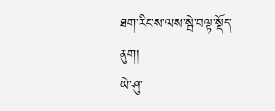ཐག་རིང་ས་ལས་སྦེ་བལྟ་སྡོད་ནུག།
ཡེ་ཤུ་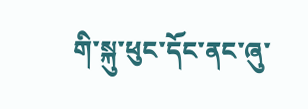གི་སྐུ་ཕུང་དོང་ནང་ཞུ་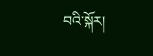བའི་སྐོར།